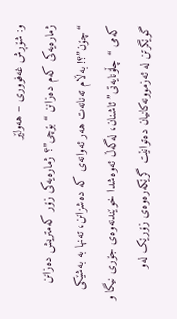و: شۆڕش غەفووری – هەولێر
ژمارەیەکی کەم دەزانن “بۆچی”؟ ژمارەیەکی زۆر کەمتریش دەزانن “چۆن”؟! بەڵام تەنانەت هەر ئەوانەی کە دەشزانن، تەنها بە بەشێکی کەمی “چڵۆنایەتی” ئاشنان، لەگەڵ ئەوەشدا خوێندنەوەی جۆری نیگا و گوێگرتن لە ئەزموونەکانیان دەتوانێت گرێكەرەوەی زۆرێک لەو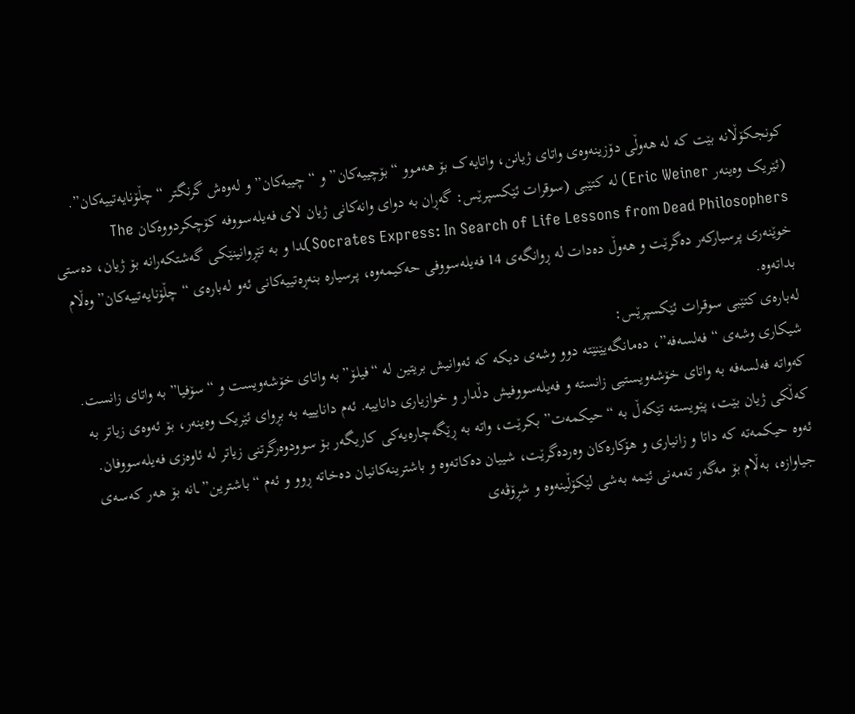كونجكۆڵانە بێت کە لە هەوڵی دۆزینەوەی واتای ژیانن، واتایەک بۆ هەموو “بۆچییەکان” و “چییەکان” و لەوەش گرنگتر “چڵۆنایەتییەکان”.
(ئێریک وەینەر Eric Weiner) لە کتێبی (سوقرات ئێکسپرێس: گەڕان بە دوای وانەكانی ژیان لای فەیلەسووفە كۆچكردووەكان The Socrates Express: In Search of Life Lessons from Dead Philosophers)ـدا و بە تێڕوانینێكی گەشتكەرانە بۆ ژیان، دەستی خوێنەری پرسیاركەر دەگرێت و هەوڵ دەدات لە ڕوانگەی 14 فەیلەسووفی حەكیمەوە، پرسیارە بنەڕەتییەکانی ئەو لەبارەی “چڵۆنایەتییەکان” وەڵام بداتەوە.
لەبارەی کتێبی سوقرات ئێکسپرێس:
شیكاری وشەی “فەلسەفە”، دەمانگەیێنێتە دوو وشەی دیكە كە ئەوانیش بریتین لە “فیلۆ” بە واتای خۆشەویست و “سۆفیا” بە واتای زانست. کەواتە فەلسەفە بە واتای خۆشەویستیی زانستە و فەیلەسووفیش دڵدار و خوازیاری داناییە. ئەم دانایییە بە بڕوای ئێریک وەینەر، بۆ ئەوەی زیاتر بە كەڵكی ژیان بێت، پێویستە تێكەڵ بە “حیکمەت” بکرێت، واتە بە ڕێگەچارەیەکی كاریگەر بۆ سوودوەرگرتنی زیاتر لە ئاوەزی فەیلەسووفان.
ئەوە حیکمەتە كە داتا و زانیاری و هۆکارەکان وەردەگرێت، شییان دەکاتەوە و باشترینەكانیان دەخاتە ڕوو و ئەم “باشترین”ـانە بۆ هەر کەسەی جیاوازە، بەڵام بۆ مەگەر تەمەنی ئێمە بەشی لێکۆڵینەوە و شڕۆڤەی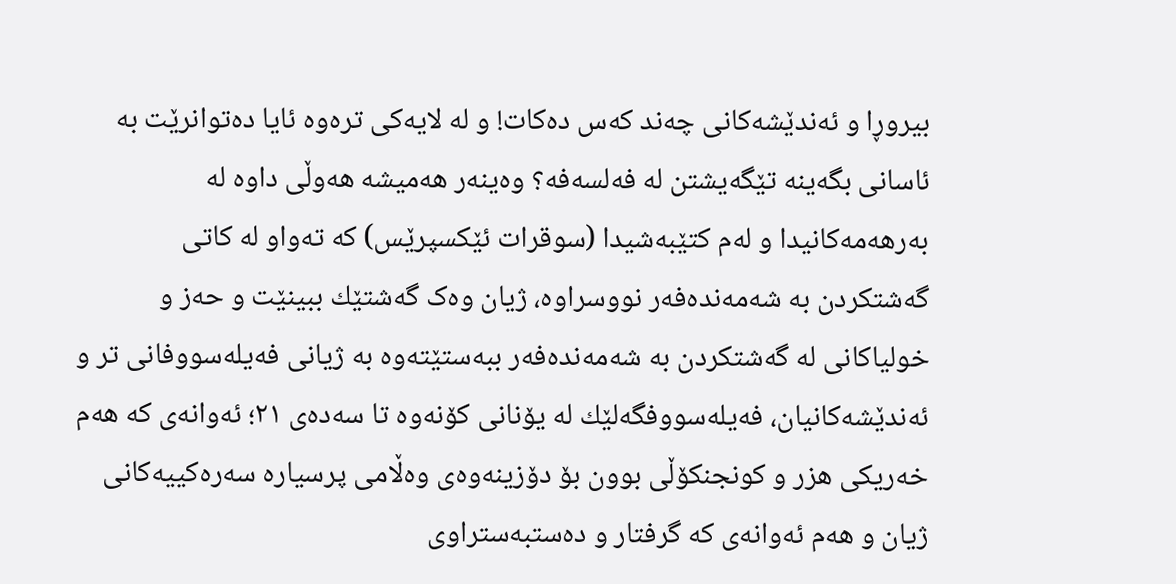بیروڕا و ئەندێشەكانی چەند کەس دەكات! و لە لایەکی ترەوە ئایا دەتوانرێت بە ئاسانی بگەینە تێگەیشتن لە فەلسەفە؟ وەینەر هەمیشە هەوڵی داوە لە بەرهەمەکانیدا و لەم كتێبەشیدا (سوقرات ئێکسپرێس) کە تەواو لە کاتی گەشتکردن بە شەمەندەفەر نووسراوە، ژیان وەک گەشتێك ببینێت و حەز و خولیاكانی لە گەشتکردن بە شەمەندەفەر ببەستێتەوە بە ژیانی فەیلەسووفانی تر و ئەندێشەكانیان، فەیلەسووفگەلێك لە یۆنانی کۆنەوە تا سەدەی ٢١؛ ئەوانەی کە هەم خەریكی هزر و كونجنكۆڵی بوون بۆ دۆزینەوەی وەڵامی پرسیارە سەرەكییەكانی ژیان و هەم ئەوانەی كە گرفتار و دەستبەستراوی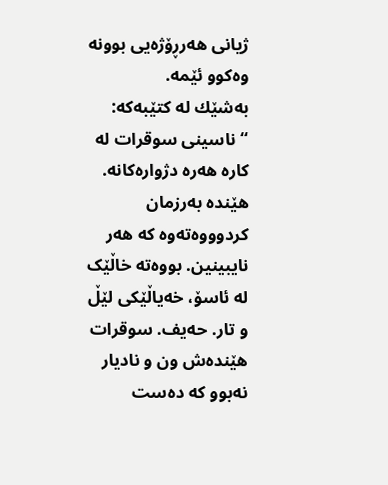ژیانی هەرڕۆژەیی بوونە وەكوو ئێمە.
بەشێك لە كتێبەكە:
“ناسینی سوقرات لە کارە هەرە دژوارەكانە. هێندە بەرزمان كردوووەتەوە كە هەر نایبینین. بووەتە خاڵێک لە ئاسۆ، خەیاڵێکی لێڵ و تار. حەیف. سوقرات هێندەش ون و نادیار نەبوو كە دەست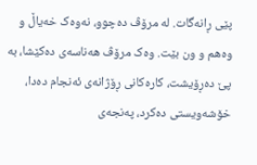پێی ڕانەگات. لە مرۆڤ دەچوو، نەوەک خەیاڵ و وەهم و ون بێت. وەک مرۆڤ هەناسەی دەکێشا، بە پێ دەڕۆیشت، كارەكانی ڕۆژانەی ئەنجام دەدا، خۆشەویستی دەکرد، پەنجەی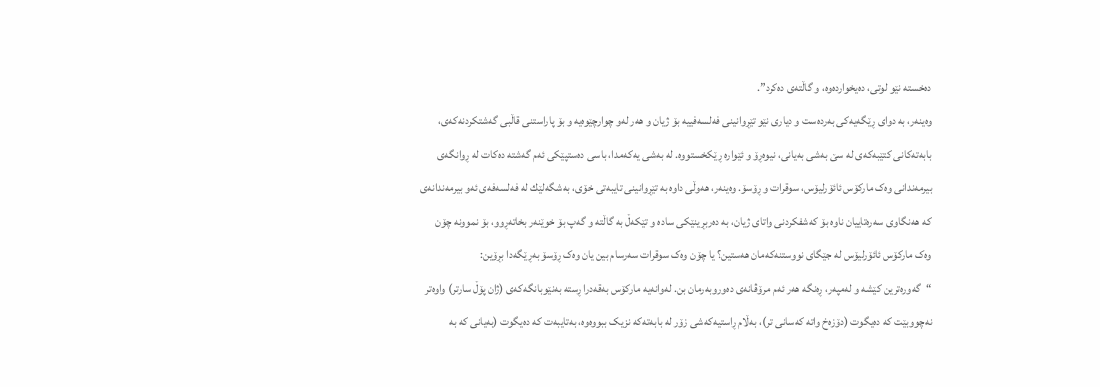دەخستە نێو لوتی، دەیخواردەوە، و گاڵتەی دەکرد”.
وەینەر، بە دوای ڕێگەیەکی بەردەست و دیاری نێو تێڕوانینی فەلسەفییە بۆ ژیان و هەر لەو چوارچێوەیە و بۆ پاراستنی قاڵبی گەشتكردنەكەی، بابەتەکانی کتێبەکەی لە سێ بەشی بەیانی، نیوەڕۆ و ئێوارە ڕێکخستووە. لە بەشی یەکەمدا، باسی دەستپێکی ئەم گەشتە دەكات لە ڕوانگەی بیرمەندانی وەک مارکۆس ئائۆرلیۆس، سوقرات و ڕۆسۆ. وەینەر، هەوڵی داوە بە تێڕوانینی تایبەتی خۆی، بەشگەلێك لە فەلسەفەی ئەو بیرمەندانەی کە هەنگاوی سەرەتاییان ناوە بۆ كەشفكردنی واتای ژیان، بە دەربڕینێكی سادە و تێکەڵ بە گاڵتە و گەپ بۆ خوێنەر بخاتەڕوو، بۆ نموونە چۆن وەک مارکۆس ئائۆرلیۆس لە جێگای نووستنەكەمان هەستین؟ یا چۆن وەک سوقرات سەرسام بین یان وەک ڕۆسۆ بەڕێگەدا بڕۆین:
“گەورەترین کێشە و لەمپەر، ڕەنگە هەر ئەم مرۆڤانەی دەوروبەرمان بن. لەوانەیە مارکۆس بەقەدرا ڕستە بەنێوبانگەكەی (ژان پۆڵ سارتر) واوەتر نەچووبێت كە دەیگوت (دۆزەخ واتە کەسانی تر)، بەڵام ڕاستیەكەشی زۆر لە بابەتەكە نزیک ببووەوە، بەتایبەت کە دەیگوت (بەیانی کە بە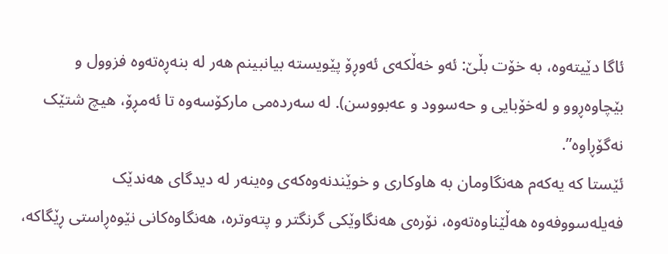ئاگا دێیتەوە، بە خۆت بڵێ: ئەو خەڵکەی ئەوڕۆ پێویستە بیانبینم هەر لە بنەڕەتەوە فزوول و بێچاوەڕوو و لەخۆبایی و حەسوود و عەبووسن). لە سەردەمی مارکۆسەوە تا ئەمڕۆ، هیچ شتێک نەگۆڕاوە”.
ئێستا کە یەکەم هەنگاومان بە هاوكاری و خوێندنەوەكەی وەینەر لە دیدگای هەندێک فەیلەسووفەوە هەڵێناوەتەوە، نۆرەی هەنگاوێكی گرنگتر و پتەوترە، هەنگاوەکانی نێوەڕاستی ڕێگاكە،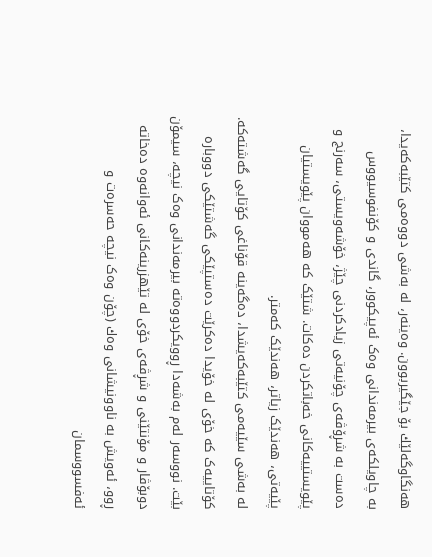هەنگاوگەلێك بۆ جێگیربوون. وەینەر، لە بەشی دووەمی کتێبەکەیدا، بە چاویلكەی بیرمەندانی وەک ئەپیکوور، گاندی و کۆنفوسیووس دەست بە شڕۆڤەی چۆنیەتی زیادکردنی چێژ، خۆشەویستی، سەرنج و پێویستییەكانی خەباتکردن دەکات. شتێک کە هەمووان پێویستیان پێیەتی، هەندێک زیاتر، هەندێک کەمتر.
لە بەشی سێیەمی کتێبەکەیشدا، دەگەینە قۆناغی کۆتایی گەشتەكە. کۆتاییەک کە خۆی لە خۆیدا دەكرێت دەستپێکی گەشتێکی دووبارە بێت. نووسەر لەم بەشەدا ڕوویکردووەتە بیرمەندانی وەک نیچە، سیمۆن دوبۆڤار و مۆنتێنی و شڕڤەی خۆی لە تێهزرینەكانی ئەوانەوە دەخاتە ڕوو، ئەویش بە ناوونیشانی وەك (چۆن وەک نیچە حەسرەت و ئەفسووسمان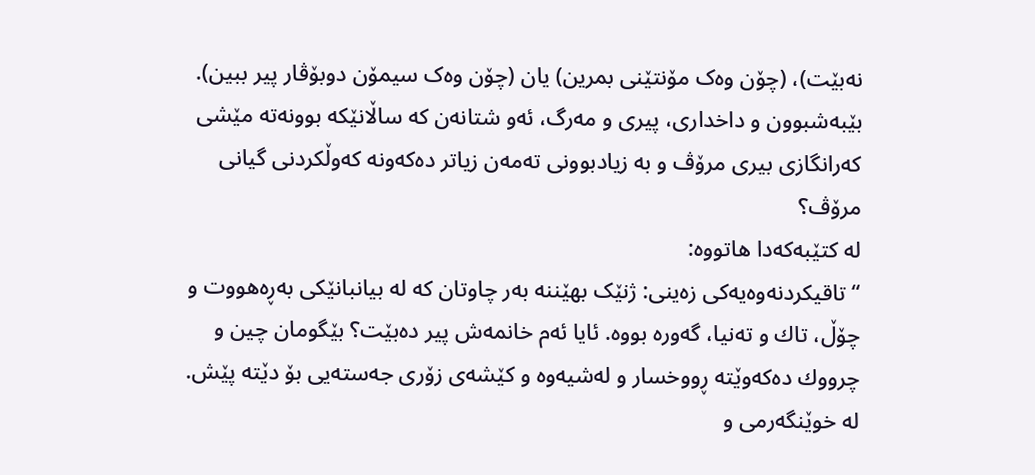نەبێت)، (چۆن وەک مۆنتێنی بمرین) یان (چۆن وەک سیمۆن دوبۆڤار پیر ببین). بێبەشبوون و داخداری، پیری و مەرگ، ئەو شتانەن کە ساڵانێکە بوونەتە مێشی كەرانگازی بیری مرۆڤ و بە زیادبوونی تەمەن زیاتر دەكەونە كەوڵكردنی گیانی مرۆڤ؟
لە كتێبەكەدا هاتووە:
“تاقیکردنەوەیەکی زەینی: ژنێک بهێننە بەر چاوتان کە لە بیانبانێكی بەڕەهووت و چۆڵ، تاك و تەنیا، گەورە بووە. ئایا ئەم خانمەش پیر دەبێت؟ بێگومان چین و چرووك دەكەوێتە ڕووخسار و لەشیەوە و کێشەی زۆری جەستەیی بۆ دێتە پێش. لە خوێنگەرمی و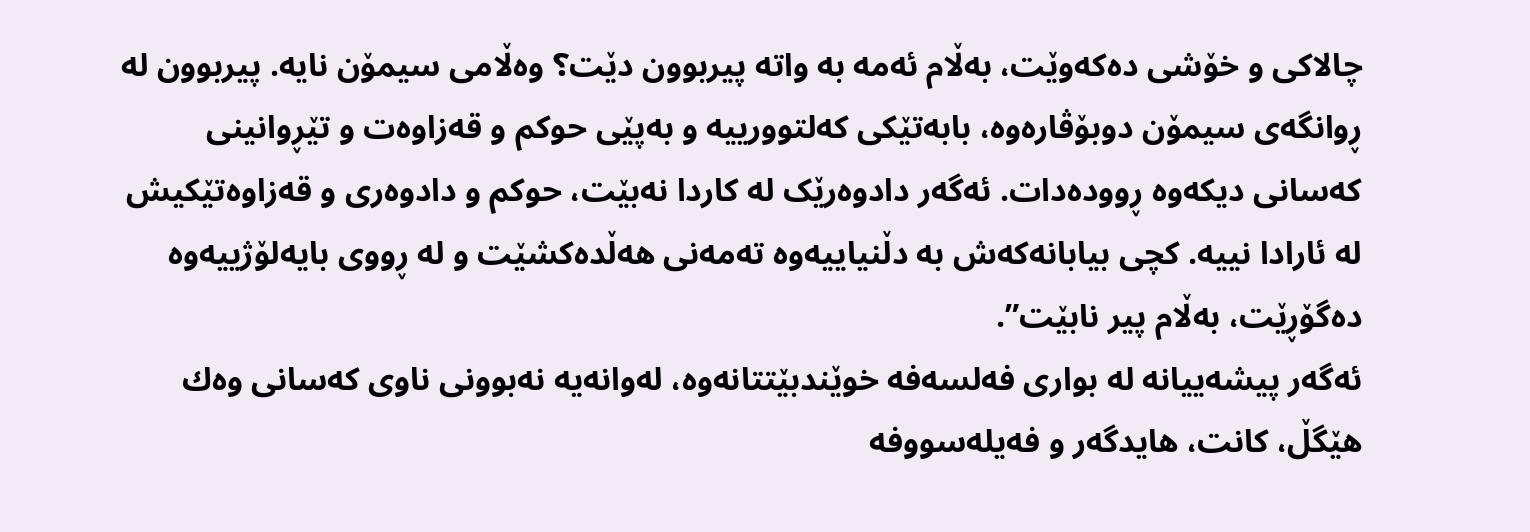چالاكی و خۆشی دەکەوێت، بەڵام ئەمە بە واتە پیربوون دێت؟ وەڵامی سیمۆن نایە. پیربوون لە ڕوانگەی سیمۆن دوبۆڤارەوە، بابەتێکی کەلتوورییە و بەپێی حوکم و قەزاوەت و تێڕوانینی کەسانی دیكەوە ڕوودەدات. ئەگەر دادوەرێک لە کاردا نەبێت، حوکم و دادوەری و قەزاوەتێكیش لە ئارادا نییە. کچی بیابانەكەش بە دڵنیاییەوە تەمەنی هەڵدەكشێت و لە ڕووی بایەلۆژییەوە دەگۆڕێت، بەڵام پیر نابێت”.
ئەگەر پیشەییانە لە بواری فەلسەفە خوێندبێتتانەوە، لەوانەیە نەبوونی ناوی كەسانی وەك هێگڵ، کانت، هایدگەر و فەیلەسووفە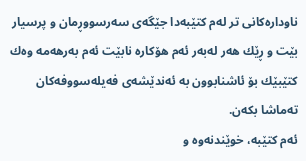ناودارەکانی تر لەم کتێبەدا جێگەی سەرسووڕمان و پرسیار بێت و ڕێك هەر لەبەر ئەم هۆكارە نابێت ئەم بەرهەمە وەك كتێبێك بۆ ئاشنابوون بە ئەندێشەی فەیلەسووفەكان تەماشا بكەن.
ئەم کتێبە، خوێندنەوە و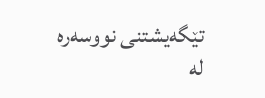تێگەیشتنی نووسەرە لە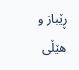ڕێباز و هێڵی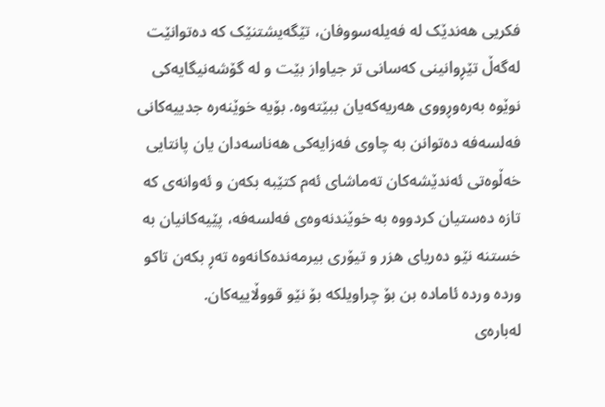فكریی هەندێک لە فەیلەسووفان، تێگەیشتنێک کە دەتوانێت لەگەڵ تێڕوانینی کەسانی تر جیاواز بێت و لە گۆشەنیگایەكی نوێوە بەرەوڕووی هەریەکەیان ببێتەوە. بۆیە خوێنەرە جدییەكانی فەلسەفە دەتوانن بە چاوی فەزایەکی هەناسەدان یان پانتایی خەڵوەتی ئەندێشەكان تەماشای ئەم كتێبە بكەن و ئەوانەی کە تازە دەستیان کردووە بە خوێندنەوەی فەلسەفە، پێیەکانیان بە خستنە نێو دەریای هزر و تیۆری بیرمەندەكانەوە تەڕ بکەن تاکو وردە وردە ئامادە بن بۆ چراویلكە بۆ نێو قووڵاییەكان.
لەبارەی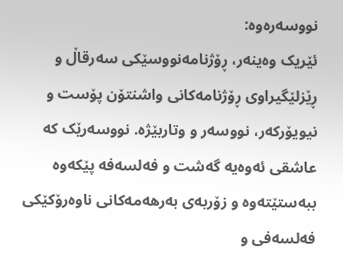نووسەرەوە:
ئێریک وەینەر، ڕۆژنامەنووسێکی سەرقاڵ و ڕێزلێگیراوی ڕۆژنامەکانی واشنتۆن پۆست و نیویۆرکەر، نووسەر و وتاربێژە. نووسەرێک کە عاشقی ئەوەیە گەشت و فەلسەفە پێكەوە ببەستێتەوە و زۆربەی بەرهەمەکانی ناوەرۆکێكی فەلسەفی و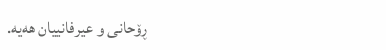ڕۆحانی و عیرفانییان هەیە.